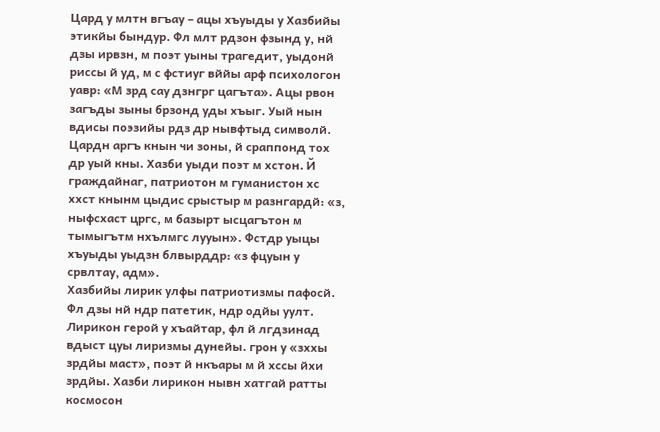Цард у млтн вгъау – ацы хъуыды у Хазбийы этикйы бындур. Фл млт рдзон фзынд у, нй дзы ирвзн, м поэт уыны трагедит, уыдонй риссы й уд, м с фстиуг вййы арф психологон уавр: «М зрд сау дзнгрг цагъта». Ацы рвон загъды зыны брзонд уды хъыг. Уый нын вдисы поэзийы рдз др нывфтыд символй.
Цардн аргъ кнын чи зоны, й сраппонд тох др уый кны. Хазби уыди поэт м хстон. Й граждайнаг, патриотон м гуманистон хс ххст кнынм цыдис срыстыр м разнгардй: «з, ныфсхаст цргс, м базырт ысцагътон м тымыгътм нхълмгс лууын». Фстдр уыцы хъуыды уыдзн блвырддр: «з фцуын у срвлтау, адм».
Хазбийы лирик улфы патриотизмы пафосй. Фл дзы нй ндр патетик, ндр одйы уулт. Лирикон герой у хъайтар, фл й лгдзинад вдыст цуы лиризмы дунейы. грон у «зххы зрдйы маст», поэт й нкъары м й хссы йхи зрдйы. Хазби лирикон нывн хатгай ратты космосон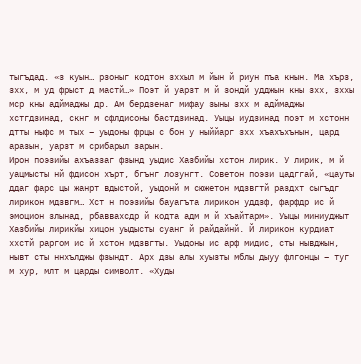тыгъдад. «з куын… рзоныг кодтон зххыл м йын й риун пъа кнын. Ма хърз, зхх, м уд фрыст д мастй…» Поэт й уарзт м й зондй удджын кны зхх, зххы мср кны адймаджы др. Ам бердзенаг мифау зыны зхх м адймаджы хстгдзинад, скнг м сфлдисоны бастдзинад. Уыцы иудзинад поэт м хстонн дтты ныфс м тых – уыдоны фрцы с бон у ныййарг зхх хъахъхънын, цард аразын, уарзт м срибарыл зарын.
Ирон поэзийы ахъаззаг фзынд уыдис Хазбийы хстон лирик. У лирик, м й уацмысты нй фдисон хърт, бгънг лозунгт. Советон поэзи цадггай, «цауты ддаг фарс цы жанрт вдыстой, уыдонй м сюжетон мдзвгтй раздхт сыгъдг лирикон мдзвгм… Хст н поэзийы бауагъта лирикон уддзф, фарфдр ис й эмоцион злынад, рбаввахсдр й кодта адм м й хъайтарм». Уыцы миниуджыт Хазбийы лирикйы хицон уыдысты суанг й райдайнй. Й лирикон курдиат ххстй раргом ис й хстон мдзвгты. Уыдоны ис арф мидис, сты нывджын, нывт сты ннхълджы фзындт. Арх дзы алы хуызты мблы дыуу флгонцы – туг м хур, млт м царды символт. «Худы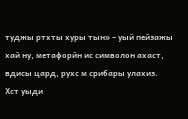туджы ртхты хуры тын» – уый пейзажы хай ну, метафорйн ис символон ахаст, вдисы цард, рухс м срибары улахиз.
Хст уыди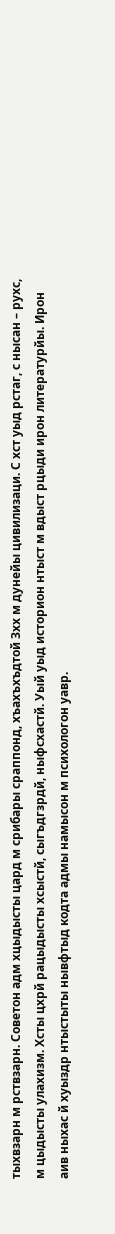тыхвзарн м рствзарн. Советон адм хцыдысты цард м срибары сраппонд, хъахъхъдтой Зхх м дунейы цивилизаци. С хст уыд рстаг, с нысан – рухс, м цыдысты улахизм. Хсты цхрй рацыдысты хсыстй, сыгъдгзрдй, ныфсхастй. Уый уыд историон нтыст м вдыст рцыди ирон литературйы. Ирон аив ныхас й хуыздр нтыстыты нывфтыд кодта адмы намысон м психологон уавр.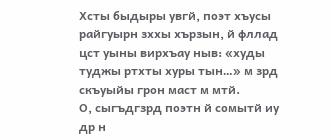Хсты быдыры увгй, поэт хъусы райгуырн зххы хързын, й фллад цст уыны вирхъау ныв: «худы туджы ртхты хуры тын…» м зрд скъуыйы грон маст м мтй.
О, сыгъдгзрд поэтн й сомытй иу др н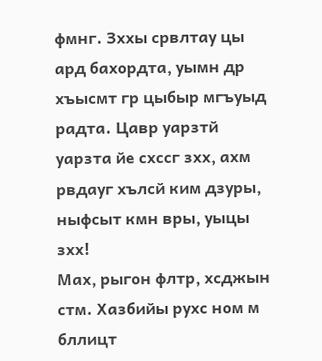фмнг. Зххы срвлтау цы ард бахордта, уымн др хъысмт гр цыбыр мгъуыд радта. Цавр уарзтй уарзта йе схссг зхх, ахм рвдауг хълсй ким дзуры, ныфсыт кмн вры, уыцы зхх!
Мах, рыгон флтр, хсджын стм. Хазбийы рухс ном м бллицт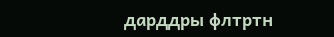дарддры флтртн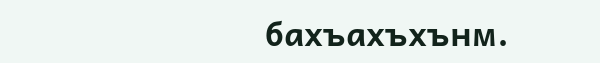бахъахъхънм.